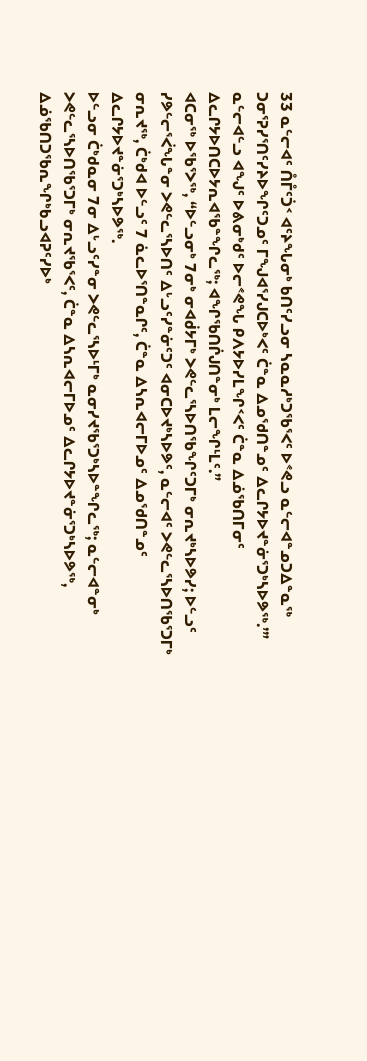33 ᓇᓪᓕᐊᑦ ᑍᒤᑦᑑᑉ ᐊᑦᔨᖓᓂᒃ ᑲᑎᑦᓯᓗᓂ ᓴᓇᓇᓱᒃᑐᖃᕐᐸᑦ ᐅᕝᕙᓗ ᓇᓪᓕᐊᓐᓄᑐᐃᓐᓇᖅ ᑐᓂᕐᕈᓯᕐᑎᑦᓯᔨᐅᖏᑦᑐᓄᑦ ᒥᖑᐊᕐᓯᒍᑕᐅᒃᐸᑦ ᑖᓐᓇ ᐃᓄᖁᑎᓐᓄᑦ ᐃᓚᒋᔭᐅᔪᓐᓃᕐᑐᒃᓴᐅᕗᖅ.’”
ᓇᓪᓕᐊᓪᓗ ᐊᖑᑦ ᐅᕕᓂᒃᑯᑦ ᐅᓕᕝᕙᖓ ᑭᐱᔭᐅᓯᒪᖏᑉᐸᑦ ᑖᓐᓇ ᐃᓅᖃᑎᒥᓂᑦ ᐃᓚᒋᔭᐅᑎᑕᐅᔭᕆᐊᖃᓐᖏᓚᖅ; ᐊᖏᖃᑎᒌᒍᑎᓐᓂᒃ ᒪᓕᖏᒻᒪᑦ.”
ᐊᑕᓂᖅ ᐅᖃᕐᐳᖅ, “ᐅᓪᓗᓂᒃ 7ᓂᒃ ᓂᐊᑰᔭᒥᒃ ᐳᕙᓪᓚᕐᓴᐅᑎᖃᖏᑦᑐᒥᒃ ᓂᕆᔪᒃᓴᐅᕗᓯ; ᐅᓪᓗᑦ ᓯᕗᓪᓕᕐᐹᖓᓐᓂ ᐳᕙᓪᓚᕐᓴᐅᑎᑦ ᐃᒡᓗᑦᓯᓐᓃᑦᑐᑦ ᐊᓂᑕᐅᔪᒃᓴᐅᕗᑦ, ᓇᓪᓕᐊᑦ ᐳᕙᓪᓚᕐᓴᐅᑎᖃᕐᑐᒥᒃ ᓂᕆᔪᖅ, ᑖᒃᑯᐊ ᐅᓪᓗᑦ 7 ᓈᓚᐅᕐᑎᓐᓇᒋᑦ, ᑖᓐᓇ ᐃᓴᕆᐊᓕᒥᐅᓄᑦ ᐃᓄᖁᑎᓐᓄᑦ ᐃᓚᒋᔭᐅᔪᓐᓃᕐᑐᒃᓴᐅᕗᖅ.
ᐅᓪᓗᓂ ᑖᒃᑯᓇᓂ 7ᓂ ᐃᒡᓗᑦᓯᓐᓂ ᐳᕙᓪᓚᕐᓴᐅᒻᒥᒃ ᓇᓂᓯᔪᖃᕐᑐᒃᓴᐅᓐᖏᓚᖅ; ᓇᓪᓕᐊᓐᓂᒃ ᐳᕙᓪᓚᕐᓴᐅᑎᖃᕐᑐᒥᒃ ᓂᕆᔪᖃᕐᐸᑦ, ᑖᓐᓇ ᐃᓴᕆᐊᓕᒥᐅᓄᑦ ᐃᓚᒋᔭᐅᔪᓐᓃᕐᑐᒃᓴᐅᕗᖅ, ᐃᓅᖃᑎᑐᖃᕆᖏᒃᑲᓗᐊᕈᑦᓯᐅᒃ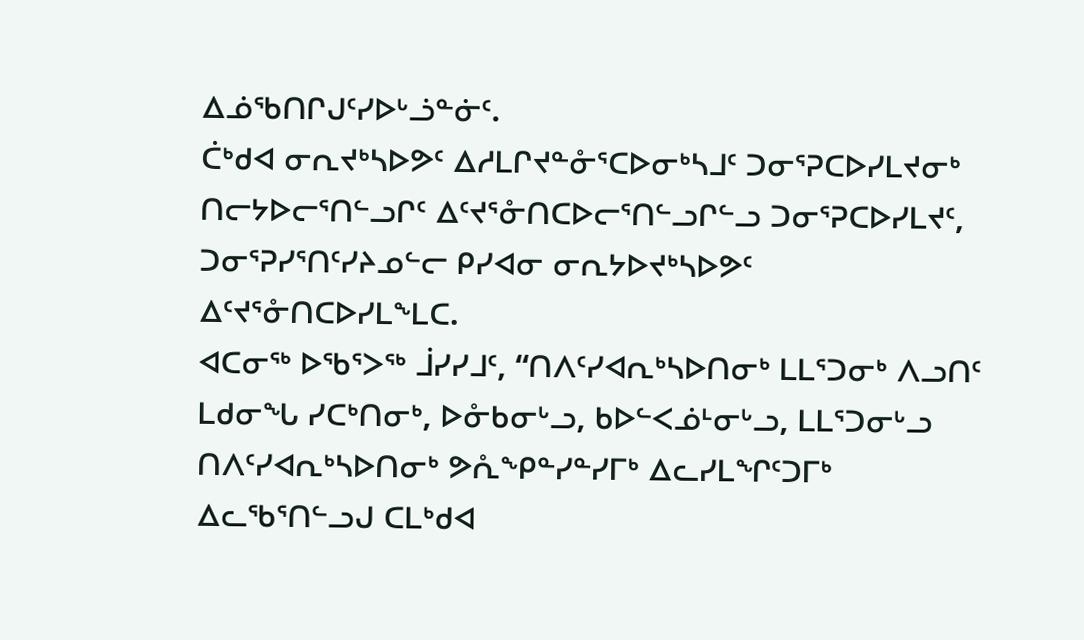ᐃᓅᖃᑎᒋᒍᑦᓯᐅᒡᓘᓐᓃᑦ.
ᑖᒃᑯᐊ ᓂᕆᔪᒃᓴᐅᕗᑦ ᐃᓱᒪᒋᔪᓐᓁᕐᑕᐅᓂᒃᓴᒧᑦ ᑐᓂᕐᕈᑕᐅᓯᒪᔪᓂᒃ ᑎᓕᔭᐅᓕᕐᑎᓪᓗᒋᑦ ᐃᑦᔪᕐᓁᑎᑕᐅᓕᕐᑎᓪᓗᒋᓪᓗ ᑐᓂᕐᕈᑕᐅᓯᒪᔪᑦ, ᑐᓂᕐᕈᓯᕐᑎᑦᓯᔨᓄᓪᓕ ᑭᓯᐊᓂ ᓂᕆᔭᐅᔪᒃᓴᐅᕗᑦ ᐃᑦᔪᕐᓁᑎᑕᐅᓯᒪᖕᒪᑕ.
ᐊᑕᓂᖅ ᐅᖃᕐᐳᖅ ᒨᓯᓯᒧᑦ, “ᑎᐱᑦᓯᐊᕆᒃᓴᐅᑎᓂᒃ ᒪᒪᕐᑐᓂᒃ ᐱᓗᑎᑦ ᒪᑯᓂᖓ ᓯᑕᒃᑎᓂᒃ, ᐅᓁᑲᓂᒡᓗ, ᑲᐅᓪᐸᓅᒻᓂᒡᓗ, ᒪᒪᕐᑐᓂᒡᓗ ᑎᐱᑦᓯᐊᕆᒃᓴᐅᑎᓂᒃ ᕗᕅᖕᑭᓐᓯᓐᓯᒥᒃ ᐃᓚᓯᒪᖏᑦᑐᒥᒃ ᐃᓚᖃᕐᑎᓪᓗᒍ ᑕᒪᒃᑯᐊ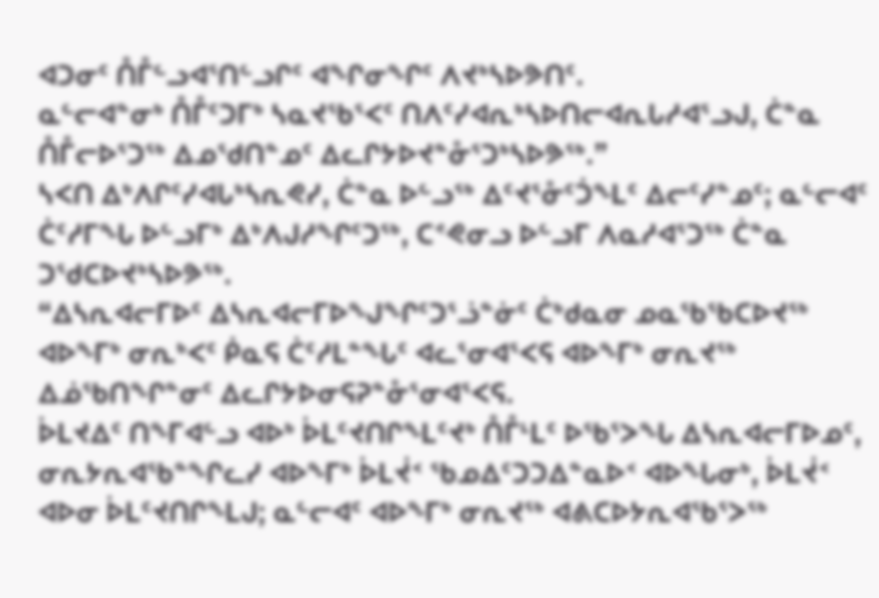ᐊᑐᓂᑦ ᑍᒤᓪᓗᐊᕐᑎᓪᓗᒋᑦ ᐊᖏᓂᖏᑦ ᐱᔪᒃᓴᐅᕗᑎᑦ.
ᓇᓪᓕᐊᓐᓂᒃ ᑍᒤᑦᑐᒥᒃ ᓴᓇᔪᖃᕐᐸᑦ ᑎᐱᑦᓯᐊᕆᒃᓴᐅᑎᓕᐊᕆᒐᓱᐊᕐᓗᒍ, ᑖᓐᓇ ᑍᒤᓕᐅᕐᑐᖅ ᐃᓄᖁᑎᓐᓄᑦ ᐃᓚᒋᔭᐅᔪᓐᓁᕐᑐᒃᓴᐅᕗᖅ.”
ᓴᐸᑎ ᐃᒃᐱᒋᑦᓯᐊᒐᒃᓴᕆᕙᓯ, ᑖᓐᓇ ᐅᓪᓗᖅ ᐃᑦᔪᕐᓁᑦᑑᖕᒪᑦ ᐃᓕᑦᓯᓐᓄᑦ; ᓇᓪᓕᐊᑦ ᑖᑦᓱᒥᖓ ᐅᓪᓗᒥᒃ ᐃᒃᐱᒍᓱᖏᑦᑐᖅ, ᑕᕝᕙᓂᓗ ᐅᓪᓗᒥ ᐱᓇᓱᐊᕐᑐᖅ ᑖᓐᓇ ᑐᖁᑕᐅᔪᒃᓴᐅᕗᖅ.
“ᐃᓴᕆᐊᓕᒥᐅᑦ ᐃᓴᕆᐊᓕᒥᐅᖑᖏᑦᑐᕐᓘᓐᓃᑦ ᑖᒃᑯᓇᓂ ᓄᓇᖃᖃᑕᐅᔪᖅ ᐊᐅᖕᒥᒃ ᓂᕆᒃᐸᑦ ᑮᓇᕋ ᑖᑦᓱᒪᓐᖓᑦ ᐊᓚᕐᓂᐊᕐᐸᕋ ᐊᐅᖕᒥᒃ ᓂᕆᔪᖅ ᐃᓅᖃᑎᖏᓐᓂᑦ ᐃᓚᒋᔭᐅᓂᕋᕈᓐᓁᕐᓂᐊᕐᐸᕋ.
ᐆᒪᔪᐃᑦ ᑎᖕᒥᐊᓪᓗ ᐊᐅᒃ ᐆᒪᑦᔪᑎᒋᖕᒪᑦᔪᒃ ᑍᒤᒻᒪᑦ ᐅᖃᕐᐳᖓ ᐃᓴᕆᐊᓕᒥᐅᓄᑦ, ᓂᕆᔭᕆᐊᖃᓐᖏᓚᓯ ᐊᐅᖕᒥᒃ ᐆᒪᔫᑉ ᖃᓄᐃᑦᑐᑐᐃᓐᓇᐅᑉ ᐊᐅᖓᓂᒃ, ᐆᒪᔫᑉ ᐊᐅᓂ ᐆᒪᑦᔪᑎᒋᖕᒪᒍ; ᓇᓪᓕᐊᑦ ᐊᐅᖕᒥᒃ ᓂᕆᔪᖅ ᐊᕕᑕᐅᔭᕆᐊᖃᕐᐳᖅ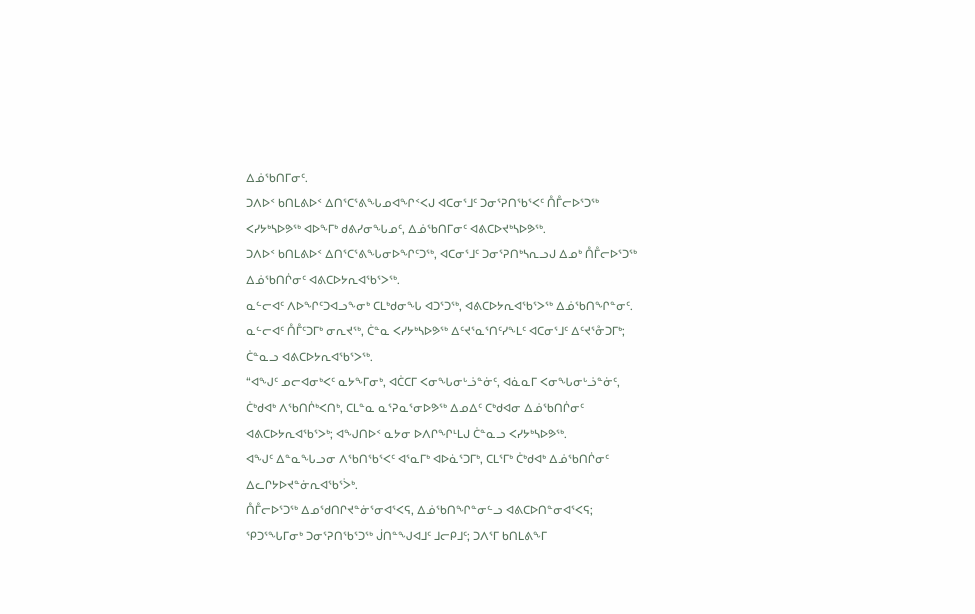ᐃᓅᖃᑎᒥᓂᑦ.
ᑐᐱᐅᑉ ᑲᑎᒪᕕᐅᑉ ᐃᑎᕐᑕᕐᕕᖓᓄᐊᖏᑉᐸᒍ ᐊᑕᓂᕐᒧᑦ ᑐᓂᕐᕈᑎᖃᕐᐸᑦ ᑍᒤᓕᐅᕐᑐᖅ ᐸᓯᔭᒃᓴᐅᕗᖅ ᐊᐅᖕᒥᒃ ᑯᕕᓯᓂᖓᓄᑦ, ᐃᓅᖃᑎᒥᓂᑦ ᐊᕕᑕᐅᔪᒃᓴᐅᕗᖅ.
ᑐᐱᐅᑉ ᑲᑎᒪᕕᐅᑉ ᐃᑎᕐᑕᕐᕕᖓᓂᐅᖏᑦᑐᖅ, ᐊᑕᓂᕐᒧᑦ ᑐᓂᕐᕈᑎᒃᓴᕆᓗᒍ ᐃᓄᒃ ᑍᒤᓕᐅᕐᑐᖅ ᐃᓅᖃᑎᒌᓂᑦ ᐊᕕᑕᐅᔭᕆᐊᖃᕐᐳᖅ.
ᓇᓪᓕᐊᑦ ᐱᐅᖏᑦᑐᐊᓗᖕᓂᒃ ᑕᒪᒃᑯᓂᖓ ᐊᑐᕐᑐᖅ, ᐊᕕᑕᐅᔭᕆᐊᖃᕐᐳᖅ ᐃᓅᖃᑎᖏᓐᓂᑦ.
ᓇᓪᓕᐊᑦ ᑍᒤᑦᑐᒥᒃ ᓂᕆᔪᖅ, ᑖᓐᓇ ᐸᓯᔭᒃᓴᐅᕗᖅ ᐃᑦᔪᕐᓇᕐᑎᑦᓯᖕᒪᑦ ᐊᑕᓂᕐᒧᑦ ᐃᑦᔪᕐᓁᑐᒥᒃ; ᑖᓐᓇᓗ ᐊᕕᑕᐅᔭᕆᐊᖃᕐᐳᖅ.
“ᐊᖑᑦ ᓄᓕᐊᓂᒃᐸᑦ ᓇᔭᖕᒥᓂᒃ, ᐊᑖᑕᒥ ᐸᓂᖓᓂᒡᓘᓐᓃᑦ, ᐊᓈᓇᒥ ᐸᓂᖓᓂᒡᓘᓐᓃᑦ, ᑖᒃᑯᐊᒃ ᐱᖃᑎᒌᒃᐸᑎᒃ, ᑕᒪᓐᓇ ᓇᕐᕈᓇᕐᓂᐅᕗᖅ ᐃᓄᐃᑦ ᑕᒃᑯᐊᓂ ᐃᓅᖃᑎᒌᓂᑦ ᐊᕕᑕᐅᔭᕆᐊᖃᕐᐳᒃ; ᐊᖑᑎᐅᑉ ᓇᔭᓂ ᐅᐱᒋᖏᒻᒪᒍ ᑖᓐᓇᓗ ᐸᓯᔭᒃᓴᐅᕗᖅ.
ᐊᖑᑦ ᐃᓐᓇᖓᓗᓂ ᐱᖃᑎᖃᕐᐸᑦ ᐊᕐᓇᒥᒃ ᐊᐅᓈᕐᑐᒥᒃ, ᑕᒪᕐᒥᒃ ᑖᒃᑯᐊᒃ ᐃᓅᖃᑎᒌᓂᑦ ᐃᓚᒋᔭᐅᔪᓐᓃᕆᐊᖃᕐᐴᒃ.
ᑍᒤᓕᐅᕐᑐᖅ ᐃᓄᖁᑎᒋᔪᓐᓃᕐᓂᐊᕐᐸᕋ, ᐃᓅᖃᑎᖏᓐᓂᓪᓗ ᐊᕕᑕᐅᑎᓐᓂᐊᕐᐸᕋ; ᕿᑐᕐᖓᒥᓂᒃ ᑐᓂᕐᕈᑎᖃᕐᑐᖅ ᒎᑎᓐᖑᐊᒧᑦ ᒧᓕᑭᒧᑦ; ᑐᐱᕐᒥ ᑲᑎᒪᕕᖕᒥ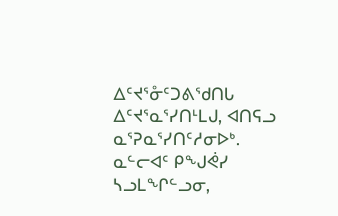ᐃᑦᔪᕐᓁᑦᑐᕕᖁᑎᒐ ᐃᑦᔪᕐᓇᕐᓯᑎᒻᒪᒍ, ᐊᑎᕋᓗ ᓇᕐᕈᓇᕐᓯᑎᑦᓱᓂᐅᒃ.
ᓇᓪᓕᐊᑦ ᑭᖑᕚᓯ ᓴᓗᒪᖏᓪᓗᓂ,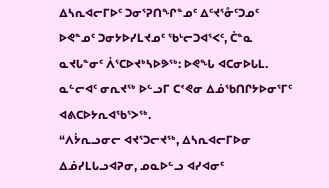ᐃᓴᕆᐊᓕᒥᐅᑦ ᑐᓂᕐᕈᑎᖏᓐᓄᑦ ᐃᑦᔪᕐᓁᑦᑐᓄᑦ ᐅᕙᓐᓄᑦ ᑐᓂᔭᐅᓯᒪᔪᓄᑦ ᖃᒡᓕᑐᐊᕐᐸᑦ, ᑖᓐᓇ ᓇᔪᒐᓐᓂᑦ ᐲᕐᑕᐅᔪᒃᓴᐅᕗᖅ: ᐅᕙᖓ ᐊᑕᓂᐅᒐᒪ.
ᓇᓪᓕᐊᑦ ᓂᕆᔪᖅ ᐅᓪᓗᒥ ᑕᕝᕙᓂ ᐃᓅᖃᑎᒋᔭᐅᓂᕐᒥᑦ ᐊᕕᑕᐅᔭᕆᐊᖃᕐᐳᖅ.
“ᐱᔮᕆᓗᓂᓕ ᐊᔪᕐᑐᓕᔪᖅ, ᐃᓴᕆᐊᓕᒥᐅᓂ ᐃᓅᓯᒪᒐᓗᐊᕈᓂ, ᓄᓇᐅᓪᓗ ᐊᓯᐊᓂᑦ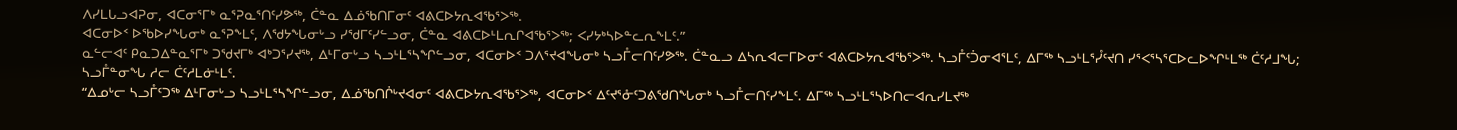ᐱᓯᒪᒐᓗᐊᕈᓂ, ᐊᑕᓂᕐᒥᒃ ᓇᕐᕈᓇᕐᑎᑦᓯᕗᖅ, ᑖᓐᓇ ᐃᓅᖃᑎᒥᓂᑦ ᐊᕕᑕᐅᔭᕆᐊᖃᕐᐳᖅ.
ᐊᑕᓂᐅᑉ ᐅᖃᐅᓯᖓᓂᒃ ᓇᕐᕈᖕᒪᑦ, ᐱᖁᔭᖓᓂᒡᓗ ᓯᖁᒥᑦᓯᓪᓗᓂ, ᑖᓐᓇ ᐊᕕᑕᐅᒻᒪᕆᒋᐊᖃᕐᐳᖅ; ᐸᓯᔭᒃᓴᐅᓐᓚᕆᖕᒪᑦ.”
ᓇᓪᓕᐊᑦ ᑭᓇᑐᐃᓐᓇᕐᒥᒃ ᑐᖁᔪᒥᒃ ᐊᒃᑐᕐᓯᔪᖅ, ᐃᒻᒥᓂᒡᓗ ᓴᓗᒻᒪᕐᓴᖏᓪᓗᓂ, ᐊᑕᓂᐅᑉ ᑐᐱᕐᔪᐊᖓᓂᒃ ᓴᓗᒤᓕᑎᑦᓯᕗᖅ. ᑖᓐᓇᓗ ᐃᓴᕆᐊᓕᒥᐅᓂᑦ ᐊᕕᑕᐅᔭᕆᐊᖃᕐᐳᖅ. ᓴᓗᒤᑦᑑᓂᐊᕐᒪᑦ, ᐃᒥᖅ ᓴᓗᒻᒪᕐᓮᑦᔪᑎ ᓯᕐᐸᕐᓴᕐᑕᐅᓚᐅᖏᒻᒪᖅ ᑖᑦᓱᒧᖓ; ᓴᓗᒤᓐᓂᖓ ᓱᓕ ᑖᑦᓱᒪᓃᒻᒪᑦ.
“ᐃᓄᒡᓕ ᓴᓗᒤᑦᑐᖅ ᐃᒻᒥᓂᒡᓗ ᓴᓗᒻᒪᕐᓴᖏᓪᓗᓂ, ᐃᓅᖃᑎᒌᒡᔪᐊᓂᑦ ᐊᕕᑕᐅᔭᕆᐊᖃᕐᐳᖅ, ᐊᑕᓂᐅᑉ ᐃᑦᔪᕐᓁᑦᑐᕕᖁᑎᖓᓂᒃ ᓴᓗᒤᓕᑎᑦᓯᖕᒪᑦ. ᐃᒥᖅ ᓴᓗᒻᒪᕐᓴᐅᑎᓕᐊᕆᓯᒪᔪᖅ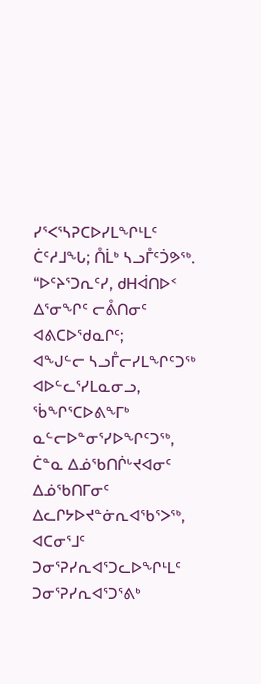ᓯᕐᐸᕐᓴᕈᑕᐅᓯᒪᖏᒻᒪᑦ ᑖᑦᓱᒧᖓ; ᑍᒫᒃ ᓴᓗᒤᑦᑑᕗᖅ.
“ᐅᑦᔨᕐᑐᕆᑦᓯ, ᑯᕼᐋᑎᐅᑉ ᐃᕐᓂᖏᑦ ᓕᕔᑎᓂᑦ ᐊᕕᑕᐅᖁᓇᒋᑦ;
ᐊᖑᓪᓕ ᓴᓗᒤᓕᓯᒪᖏᑦᑐᖅ ᐊᐅᓪᓚᕐᓯᒪᓇᓂᓗ, ᖄᖏᕐᑕᐅᕕᖕᒥᒃ ᓇᓪᓕᐅᓐᓂᕐᓯᐅᖏᑦᑐᖅ, ᑖᓐᓇ ᐃᓅᖃᑎᒌᒡᔪᐊᓂᑦ ᐃᓅᖃᑎᒥᓂᑦ ᐃᓚᒋᔭᐅᔪᓐᓃᕆᐊᖃᕐᐳᖅ, ᐊᑕᓂᕐᒧᑦ ᑐᓂᕐᕈᓯᕆᐊᕐᑐᓚᐅᖏᒻᒪᑦ ᑐᓂᕐᕈᓯᕆᐊᕐᑐᕐᕕᒃ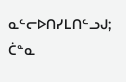ᓇᓪᓕᐅᑎᓯᒪᑎᓪᓗᒍ; ᑖᓐᓇ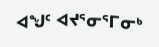ᐊᖑᑦ ᐊᔪᕐᓂᕐᒥᓂᒃ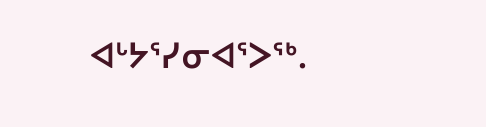ᐊᒡᔭᕐᓯᓂᐊᕐᐳᖅ.